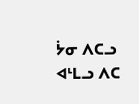ᔮᓂ ᐱᑕᓗ ᐊᒻᒪᓗ ᐱᑕ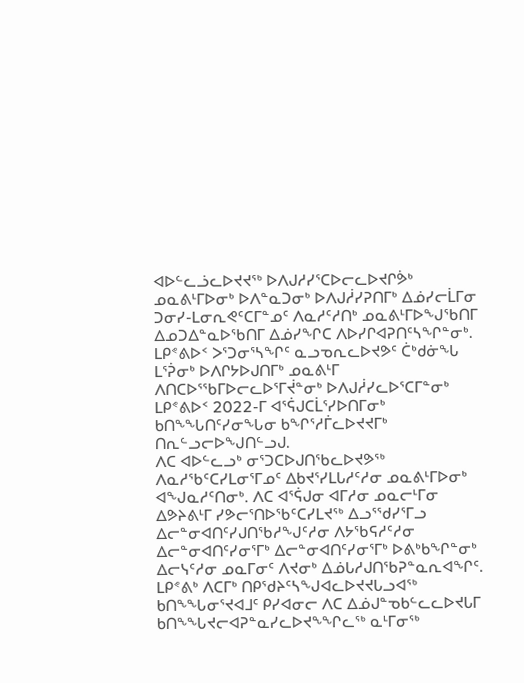ᐊᐅᓪᓚᓘᓚᐅᔪᔪᖅ ᐅᐱᒍᓱᓯᕐᑕᐅᓕᓚᐅᔪᒋᕘᒃ ᓄᓇᕕᒻᒥᐅᓂᒃ ᐅᐱᓐᓇᑐᓂᒃ ᐅᐱᒍᓲᓯᕈᑎᒥᒃ ᐃᓅᓯᓕᒫᒥᓂ ᑐᓂᓯ-ᒪᓂᕆᕙᑦᑕᒥᓐᓄᑦ ᐱᓇᓱᑦᓱᑎᒃ ᓄᓇᕕᒻᒥᐅᖑᖃᑎᒥ ᐃᓄᑐᐃᓐᓇᐅᖃᑎᒥ ᐃᓅᓯᖏᑕ ᐱᐅᓯᒋᐊᕈᑎᑦᓴᖏᓐᓂᒃ. ᒪᑭᕝᕕᐅᑉ ᐳᕐᑐᓂᕐᓴᖏᑦ ᓇᓗᓀᕆᓚᐅᔪᕗᑦ ᑖᒃᑯᓃᖓ ᒪᕐᕉᓂᒃ ᐅᐱᒋᔭᐅᒍᑎᒥᒃ ᓄᓇᕕᒻᒥ ᐱᑎᑕᐅᕐᖃᒥᐅᓕᓚᐅᕐᒥᔫᓐᓂᒃ ᐅᐱᒍᓲᓯᓚᐅᕐᑕᒥᓐᓂᒃ ᒪᑭᕝᕕᐅᑉ 2022-ᒥ ᐊᕐᕌᒍᑕᒫᕐᓯᐅᑎᒥᓂᒃ ᑲᑎᖕᖓᑎᑦᓯᓂᖓᓂ ᑲᖏᕐᓱᒦᓚᐅᔪᔪᒥᒃ ᑎᕆᓪᓗᓕᐅᖑᑎᓪᓗᒍ.
ᐱᑕ ᐊᐅᓪᓚᓗᒃ ᓂᕐᑐᑕᐅᒍᑎᖃᓚᐅᔪᕗᖅ ᐱᓇᓱᖃᑦᑕᓯᒪᓂᕐᒥᓄᑦ ᐃᑲᔪᕐᓯᒪᒐᓱᑦᓱᓂ ᓄᓇᕕᒻᒥᐅᓂᒃ ᐊᖑᓇᓱᑦᑎᓂᒃ. ᐱᑕ ᐊᕐᕌᒍᓂ ᐊᒥᓱᓂ ᓄᓇᓕᒻᒥᓂ ᐃᕗᔨᕕᒻᒥ ᓯᕗᓕᕐᑎᐅᖃᑦᑕᓯᒪᔪᖅ ᐃᓗᕐᖁᓯᕐᒥᓗ ᐃᓕᓐᓂᐊᑎᑦᓯᒍᑎᖃᓱᖑᑦᓱᓂ ᐱᔭᖃᕋᓱᑦᓱᓂ ᐃᓕᓐᓂᐊᑎᑦᓯᓂᕐᒥᒃ ᐃᓕᓐᓂᐊᑎᑦᓯᓂᕐᒥᒃ ᐅᕕᒃᑲᖏᓐᓂᒃ ᐃᓕᓭᑦᓱᓂ ᓄᓇᒥᓂᑦ ᐱᔪᓂᒃ ᐃᓅᒐᓱᒍᑎᖃᕈᓐᓇᕆᐊᖏᑦ. ᒪᑭᕝᕕᒃ ᐱᑕᒥᒃ ᑎᑭᖁᔨᑦᓴᖑᐊᓚᐅᔪᔪᒐᓗᐊᖅ ᑲᑎᖕᖓᓂᕐᔪᐊᒧᑦ ᑭᓯᐊᓂᓕ ᐱᑕ ᐃᓅᒍᓐᓀᑲᓪᓚᓚᐅᔪᒐᒥ ᑲᑎᖕᖓᔪᓕᐊᕈᓐᓇᓯᓚᐅᔪᖕᖏᓚᖅ ᓇᒻᒥᓂᖅ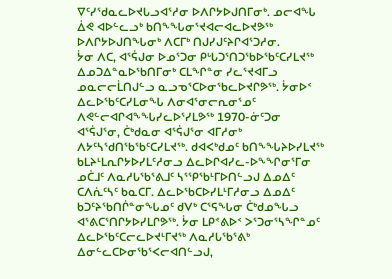ᐁᑦᓯᖁᓇᓚᐅᔪᒐᓗᐊᕐᓱᓂ ᐅᐱᒋᔭᐅᒍᑎᒥᓂᒃ. ᓄᓕᐊᖓ ᐄᕙ ᐊᐅᓪᓚᓗᒃ ᑲᑎᖕᖓᓂᕐᔪᐊᓕᐊᓚᐅᔪᕗᖅ ᐅᐱᒋᔭᐅᒍᑎᖓᓂᒃ ᐱᑕᒥᒃ ᑎᒍᓯᒍᑦᔨᒋᐊᕐᑐᓱᓂ.
ᔮᓂ ᐱᑕ, ᐊᕐᕌᒍᓂ ᐅᓄᕐᑐᓂ ᑭᒡᒐᑐᕐᑎᑐᖃᐅᖃᑦᑕᓯᒪᔪᖅ ᐃᓄᑐᐃᓐᓇᐅᖃᑎᒥᓂᒃ ᑕᒪᖏᓐᓂ ᓯᓚᕐᔪᐊᒥᓗ ᓄᓇᓕᓕᒫᑎᒍᓪᓗ ᓇᓗᓀᕐᑕᐅᓂᖃᓚᐅᔪᒋᕗᖅ. ᔮᓂᐅᑉ ᐃᓚᐅᖃᑦᑕᓯᒪᓂᖓ ᐱᓂᐊᕐᓂᓕᕆᓂᕐᓄᑦ ᐱᕙᓪᓕᐊᒋᐊᖕᖓᓯᓚᐅᕐᓯᒪᕗᖅ 1970-ᓃᑦᑐᓂ ᐊᕐᕌᒍᕐᓂ, ᑖᒃᑯᓇᓂ ᐊᕐᕌᒍᕐᓂ ᐊᒥᓱᓂᒃ ᐱᔭᑦᓴᖁᑎᖃᖃᑦᑕᓯᒪᔪᖅ. ᑯᐊᐸᒃᑯᓄᑦ ᑲᑎᖕᖓᔨᐅᓯᒪᔪᖅ ᑲᒪᔨᒻᒪᕆᒋᔭᐅᓯᒪᑦᓱᓂᓗ ᐃᓚᐅᒋᐊᓯᓚ-ᐅᖕᖏᓂᕐᒥᓂ ᓄᑖᒧᑦ ᐱᓇᓱᒐᖃᕐᕕᒧᑦ ᓴᕐᕿᖃᒻᒥᐅᑎᓪᓗᒍ ᐃᓄᐃᑦ ᑕᐱᕇᑦᓴᑦ ᑲᓇᑕᒥ. ᐃᓚᐅᖃᑕᐅᓯᒪᒻᒥᓱᓂᓗ ᐃᓄᐃᑦ ᑲᑐᑦᔨᖃᑎᒌᓐᓂᖓᓄᑦ ᑯᐯᒃ ᑕᕐᕋᖓᓂ ᑖᒃᑯᓄᖓᓗ ᐊᕐᕕᑕᕐᑎᒋᔭᐅᓯᒪᒋᕗᖅ. ᔮᓂ ᒪᑭᕝᕕᐅᑉ ᐳᕐᑐᓂᕐᓴᖏᓐᓄᑦ ᐃᓚᐅᖃᑦᑕᓕᓚᐅᔪᒻᒥᔪᖅ ᐱᓇᓱᒐᖃᕐᕕᒃ ᐃᓂᓪᓚᑕᐅᓂᖃᕐᐸᓕᐊᑎᓪᓗᒍ,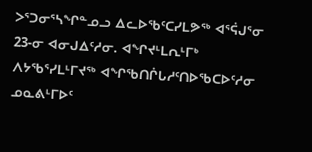ᐳᕐᑐᓂᕐᓴᖏᓐᓄᓗ ᐃᓚᐅᖃᑦᑕᓯᒪᕗᖅ ᐊᕐᕌᒍᕐᓂ 23-ᓂ ᐊᓂᒍᐃᑦᓱᓂ. ᐊᖏᔪᒻᒪᕆᒻᒥᒃ ᐱᔭᖃᕐᓯᒪᒻᒥᔪᖅ ᐊᖏᖃᑎᒌᒐᓱᑦᑎᐅᖃᑕᐅᑦᓱᓂ ᓄᓇᕕᒻᒥᐅᑦ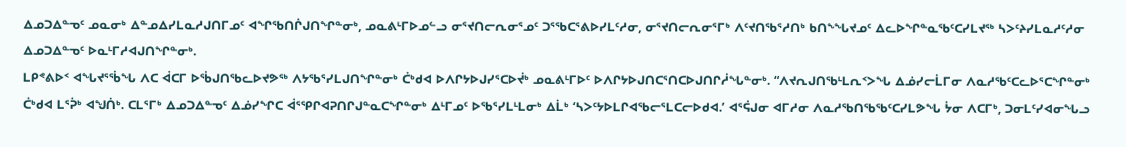ᐃᓄᑐᐃᓐᓀᑦ ᓄᓇᓂᒃ ᐃᓐᓄᐃᓯᒪᓇᓱᒍᑎᒥᓄᑦ ᐊᖏᖃᑎᒌᒍᑎᖏᓐᓂᒃ, ᓄᓇᕕᒻᒥᐅᓄᓪᓗ ᓂᕐᔪᑎᓕᕆᓂᕐᓄᑦ ᑐᕐᖃᑕᕐᕕᐅᓯᒪᑦᓱᓂ, ᓂᕐᔪᑎᓕᕆᓂᕐᒥᒃ ᐱᑦᔪᑎᖃᕐᓱᑎᒃ ᑲᑎᖕᖓᔪᓄᑦ ᐃᓚᐅᖏᓐᓇᖃᑦᑕᓯᒪᔪᖅ ᓴᐳᑦᔨᓯᒪᓇᓱᑦᓱᓂ ᐃᓄᑐᐃᓐᓀᑦ ᐅᓇᒻᒥᓱᐊᒍᑎᖏᓐᓂᒃ.
ᒪᑭᕝᕕᐅᑉ ᐊᖓᔪᕐᖄᖓ ᐱᑕ ᐋᑕᒥ ᐅᖄᒍᑎᖃᓚᐅᔪᕗᖅ ᐱᔭᖃᕐᓯᒪᒍᑎᖏᓐᓂᒃ ᑖᒃᑯᐊ ᐅᐱᒋᔭᐅᒍᓯᕐᑕᐅᔫᒃ ᓄᓇᕕᒻᒥᐅᑦ ᐅᐱᒋᔭᐅᒍᑎᑕᕐᑎᑕᐅᒍᑎᒋᓲᖓᓐᓂᒃ. “ᐱᔪᕆᒍᑎᖃᒻᒪᕆᑉᐳᖓ ᐃᓅᓯᓕᒫᒥᓂ ᐱᓇᓱᖃᑦᑕᓚᐅᕐᑕᖏᓐᓂᒃ ᑖᒃᑯᐊ ᒪᕐᕉᒃ ᐊᖑᑏᒃ. ᑕᒪᕐᒥᒃ ᐃᓄᑐᐃᓐᓀᑦ ᐃᓅᓯᖏᑕ ᐋᕐᕿᒋᐊᕈᑎᒋᒍᓐᓇᑕᖏᓐᓂᒃ ᐃᒻᒥᓄᑦ ᐅᖃᕐᓯᒪᒻᒪᓂᒃ ᐃᒫᒃ ‘ᓴᐳᑦᔭᐅᒪᒋᐊᖃᓕᕐᒪᑕᓕᐅᑯᐊ.’ ᐊᕐᕌᒍᓂ ᐊᒥᓱᓂ ᐱᓇᓱᖃᑎᖃᖃᑦᑕᓯᒪᕗᖓ ᔮᓂ ᐱᑕᒥᒃ, ᑐᓂᒪᑦᓯᐊᓂᖓᓗ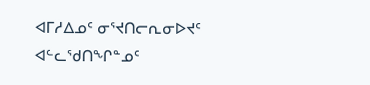ᐊᒥᓱᐃᓄᑦ ᓂᕐᔪᑎᓕᕆᓂᐅᔪᑦ ᐊᓪᓚᖁᑎᖏᓐᓄᑦ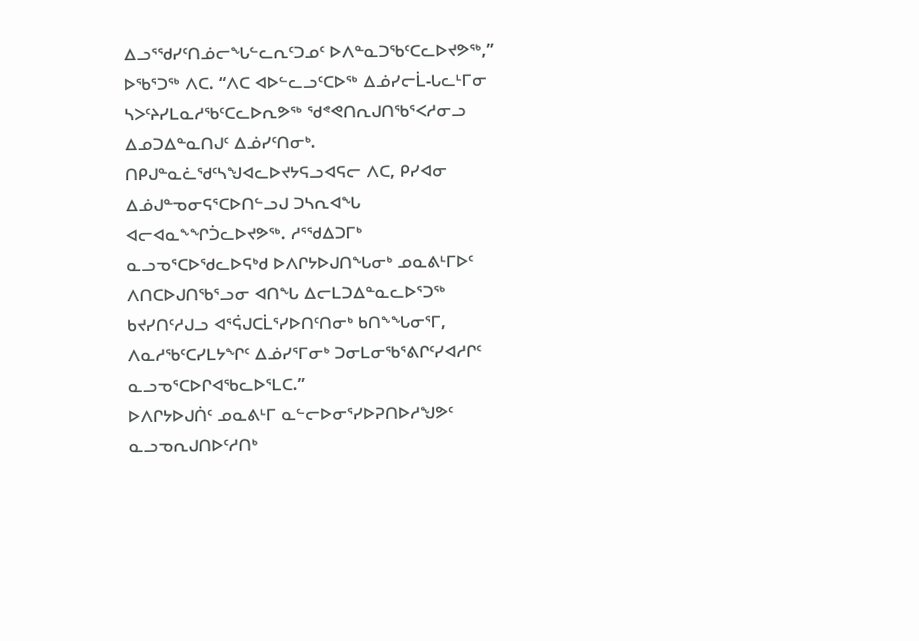ᐃᓗᕐᖁᓯᑦᑎᓅᓕᖓᓪᓚᕆᑦᑐᓄᑦ ᐅᐱᓐᓇᑐᖃᑦᑕᓚᐅᔪᕗᖅ,” ᐅᖃᕐᑐᖅ ᐱᑕ. “ᐱᑕ ᐊᐅᓪᓚᓗᑦᑕᐅᖅ ᐃᓅᓯᓕᒫ-ᒐᓚᒻᒥᓂ ᓴᐳᑦᔨᓯᒪᓇᓱᖃᑦᑕᓚᐅᕆᕗᖅ ᖁᕝᕙᑎᕆᒍᑎᖃᕐᐸᓱᓂᓗ ᐃᓄᑐᐃᓐᓇᑎᒍᑦ ᐃᓅᓯᑦᑎᓂᒃ. ᑎᑭᒍᓐᓇᓛᖁᑦᓴᖑᐊᓚᐅᔪᔭᕋᓗᐊᕋᓕ ᐱᑕ, ᑭᓯᐊᓂ ᐃᓅᒍᓐᓀᓂᕋᕐᑕᐅᑎᓪᓗᒍ ᑐᓴᕆᐊᖓ ᐊᓕᐊᓇᖕᖏᑑᓚᐅᔪᕗᖅ. ᓱᕐᖁᐃᑐᒥᒃ ᓇᓗᓀᕐᑕᐅᖁᓚᐅᕋᒃᑯ ᐅᐱᒋᔭᐅᒍᑎᖓᓂᒃ ᓄᓇᕕᒻᒥᐅᑦ ᐱᑎᑕᐅᒍᑎᖃᕐᓗᓂ ᐊᑎᖓ ᐃᓕᒪᑐᐃᓐᓇᓚᐅᕐᑐᖅ ᑲᔪᓯᑎᑦᓱᒍᓗ ᐊᕐᕌᒍᑕᒫᕐᓯᐅᑎᑦᑎᓂᒃ ᑲᑎᖕᖓᓂᕐᒥ, ᐱᓇᓱᖃᑦᑕᓯᒪᔭᖏᑦ ᐃᓅᓯᕐᒥᓂᒃ ᑐᓂᒪᓂᖃᕐᕕᒋᑦᓯᐊᓱᒋᑦ ᓇᓗᓀᕐᑕᐅᒋᐊᖃᓚᐅᕐᒪᑕ.”
ᐅᐱᒋᔭᐅᒍᑏᑦ ᓄᓇᕕᒻᒥ ᓇᓪᓕᐅᓂᕐᓯᐅᕈᑎᐅᓱᖑᕗᑦ ᓇᓗᓀᕆᒍᑎᐅᑦᓱᑎᒃ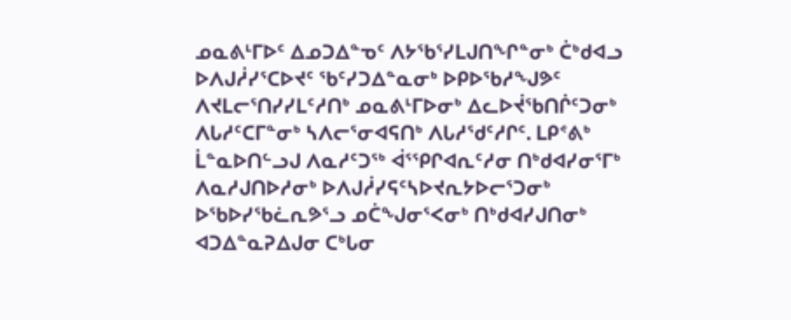ᓄᓇᕕᒻᒥᐅᑦ ᐃᓄᑐᐃᓐᓀᑦ ᐱᔭᖃᕐᓯᒪᒍᑎᖏᓐᓂᒃ ᑖᒃᑯᐊᓗ ᐅᐱᒍᓲᓯᕐᑕᐅᔪᑦ ᖃᑦᓯᑐᐃᓐᓇᓂᒃ ᐅᑭᐅᖃᓱᖑᕗᑦ ᐱᔪᒪᓕᕐᑎᓯᓯᒪᑦᓱᑎᒃ ᓄᓇᕕᒻᒥᐅᓂᒃ ᐃᓚᐅᔫᖃᑎᒌᑦᑐᓂᒃ ᐱᒐᓱᑦᑕᒥᓐᓂᒃ ᓴᐱᓕᕐᓂᐊᕋᑎᒃ ᐱᒐᓱᖁᑦᓱᒋᑦ. ᒪᑭᕝᕕᒃ ᒫᓐᓇᐅᑎᓪᓗᒍ ᐱᓇᓱᑦᑐᖅ ᐋᕐᕿᒋᐊᕆᑦᓱᓂ ᑎᒃᑯᐊᓯᓂᕐᒥᒃ ᐱᓇᓱᒍᑎᐅᓱᓂᒃ ᐅᐱᒍᓲᓯᕋᑦᓴᐅᔪᕆᔭᐅᓕᕐᑐᓂᒃ ᐅᖃᐅᓯᖃᓛᕆᕗᕐᓗ ᓄᑖᖑᓂᕐᐸᓂᒃ ᑎᒃᑯᐊᓯᒍᑎᓂᒃ ᐊᑐᐃᓐᓇᕈᐃᒍᓂ ᑕᒃᒐᓂ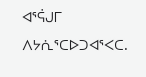ᐊᕐᕌᒍᒥ ᐱᔭᕇᕐᑕᐅᑐᐊᕐᐸᑕ.